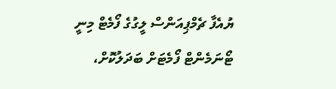ޔުއެފާ ޗެމްޕިއަންސް ލީގުގެ ފޯމެޓް މިނީ ޓޯނަމެންޓް ފޯމެޓަށް ބަދަލުކޮށް،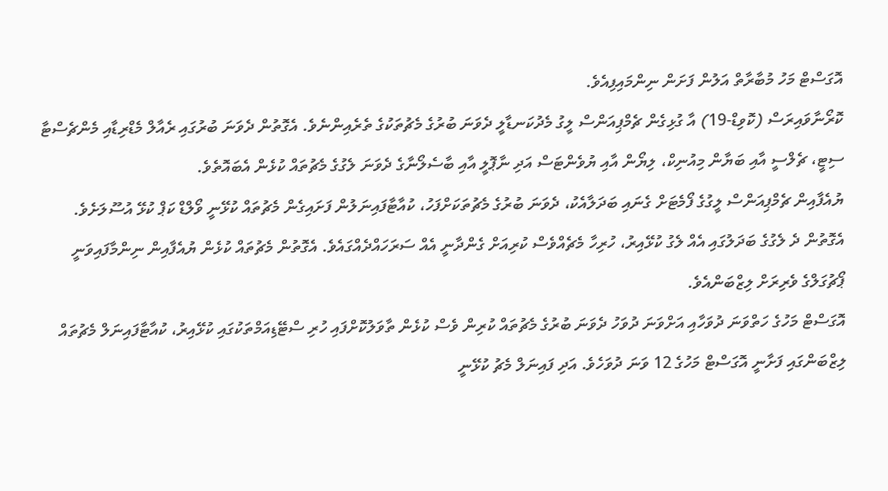އޮގަސްޓް މަހު މުބާރާތް އަލުން ފަށަން ނިންމައިފިއެވެ.
ކޮރޯނާވައިރަސް (ކޮވިޑް-19) އާ ގުޅިގެން ޗެމްޕިއަންސް ލީގު މެދުކަނޑާލީ ދެވަނަ ބުރުގެ މެޗުތަކުގެ ތެރެއިންނެވެ. އެގޮތުން ދެވަނަ ބުރުގައި ރެއާލް މެޑްރިޑާއި މެންޗެސްޓާ ސިޓީ، ޗެލްސީ އާއި ބަޔާން މިއުނިކް، ލިޔޯން އާއި ޔުވެންޓަސް އަދި ނާޕޮލީ އާއި ބާސެލޯނާގެ ދެވަނަ ލެގުގެ މެޗުތައް ކުޅެން އެބައޮތެވެ.
ޔުއެފާއިން ޗެމްޕިއަންސް ލީގުގެ ފޯމެޓަށް ގެނައި ބަދަލާއެކު، ދެވަނަ ބުރުގެ މެޗުތަކަށްފަހު، ކުއާޓާފައިނަލުން ފަށައިގެން މެޗުތައް ކުޅޭނީ ވޯލްޑް ކަޕް ކުޅޭ އުސޫލަށެވެ. އެގޮތުން ދެ ލެގުގެ ބަދަލުގައި އެއް ލެގު ކުޅޭއިރު، ހުރިހާ މެޗެއްވެސް ކުރިއަށް ގެންދާނީ އެއް ސަރަހައްދެއްގައެވެ. އެގޮތުން މެޗުތައް ކުޅެން ޔުއެފާއިން ނިންމާފައިވަނީ ޕޯޗުގަލްގެ ވެރިރަށް ލިޒްބަންއެވެ.
އޮގަސްޓް މަހުގެ ހަތްވަނަ ދުވަހާއި އަށްވަނަ ދުވަހު ދެވަނަ ބުރުގެ މެޗުތައް ކުރިން ވެސް ކުޅެން ތާވަލުކޮށްފައި ހުރި ސްޓޭޑިއަމްތަކުގައި ކުޅޭއިރު، ކުއާޓާފައިނަލް މެޗުތައް ލިޒްބަންގައި ފަށާނީ އޮގަސްޓް މަހުގެ 12 ވަނަ ދުވަހެވެ. އަދި ފައިނަލް މެޗު ކުޅޭނީ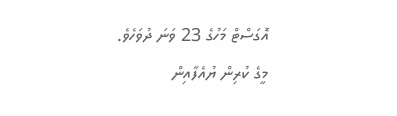އޮގަސްޓް މަހުގެ 23 ވަނަ ދުވަހެވެ.
މީގެ ކުރިން ޔުއެފާއިން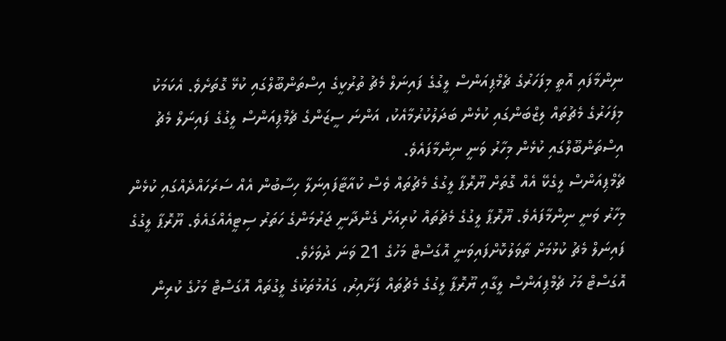ނިންމާފައި އޮތީ މިފަހަރުގެ ޗެމްޕިއަންސް ލީގުގެ ފައިނަލް މެޗު ތުރުކީގެ އިސްތަންބޫލްގައި ކުޅޭ ގޮތަށެވެ. އެކަމަކު މިފަހަރުގެ މެޗުތައް ލިޒްބަންގައި ކުޅެން ބަދަލުކުރުމާއެކު، އަންނަ ސީޒަންގެ ޗެމްޕިއަންސް ލީގުގެ ފައިނަލް މެޗު އިސްތަންބޫލްގައި ކުޅެން މިހާރު ވަނީ ނިންމާފައެވެ.
ޗެމްޕިއަންސް ލީގެކޭ އެއް ގޮތަށް ޔޫރޮޕާ ލީގުގެ މެޗުތައް ވެސް ކުއާޓާފައިނަލާ ހިސާބުން އެއް ސަރަހައްދެއްގައި ކުޅެން މިހާރު ވަނީ ނިންމާފައެވެ. ޔޫރޮޕާ ލީގުގެ މެޗުތައް ކުރިއަށް ގެންދާނީ ޖަރުމަންގެ ހަތަރު ސިޓީއެއްގައެވެ. ޔޫރޮޕާ ލީގުގެ ފައިނަލް މެޗު ކުޅުމަށް ތާވަލުކޮށްފައިވަނީ އޮގަސްޓް މަހުގެ 21 ވަނަ ދުވަހެވެ.
އޮގަސްޓް މަހު ޗެމްޕިއަންސް ލީގާއި ޔޫރޮޕާ ލީގުގެ މެޗުތައް ފަށާއިރު، ގައުމުތަކުގެ ލީގުތައް އޮގަސްޓް މަހުގެ ކުރިން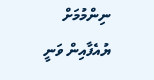ނިންމުމަށް ޔުއެފާއިން ވަނީ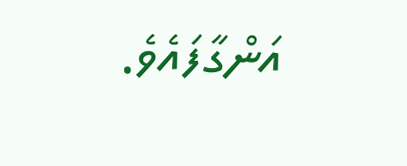އަންގާފައެވެ.